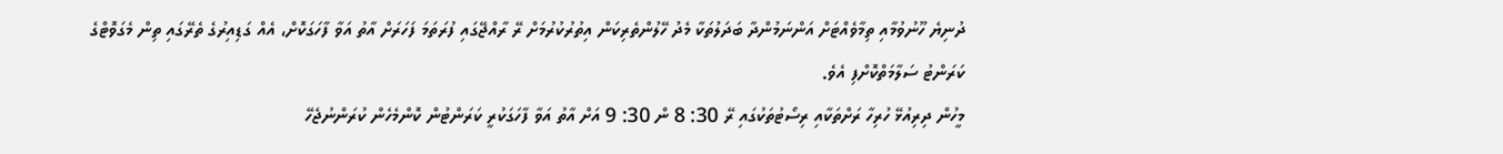ދުނިޔެ ހޫނުވުމާއި ތިމާވެއްޓަށް އަންނަމުންދާ ބަދަލުތަކާ މެދު ހޭލުންތެރިކަން އިތުރުކުރުމަށް ރޭ ރާއްޖޭގައި ފުރަތަމަ ފަހަރަށް އާތު އަވާ ފާހަގަކޮށް، އެއް ގަޑިއިރުގެ ތެރޭގައި ތިން މެގަވޮޓްގެ ކަރަންޓު ސަލާމަތްކޮށްފި އެވެ.
މީހުން ދިރިއުޅޭ ހުރިހާ ރަށްތަކާއި ރިސޯޓުތަކުގައި ރޭ 30: 8 ން 30: 9 އަށް އާތު އަވާ ފާހަގަކުރީ ކަރަންޓުން ކޮންމެހެން ކުރަންނުޖެހޭ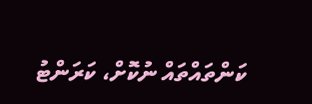ކަންތައްތައް ނުކޮށް، ކަރަންޓު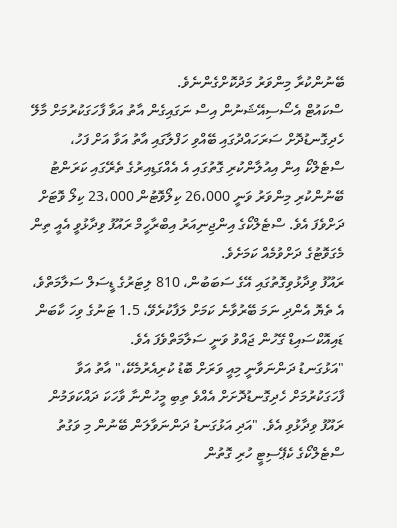ބޭނުންކުރާ މިންވަރު މަދުކޮށްގެންނެވެ.
ސްކައުޓް އެސޯސިއޭޝަނުން އިސް ނަގައިގެން އާތު އަވާ ފާހަގަކުރުމަށް މާލޭ ހެދިގޮނޑުދޮށް ސަރަހައްދުގައި ބޭއްވި ހަފްލާގައި އާތު އަވާ އަށް ފަހު، ސްޓެލްކޯ އިން އިއުލާންކުރި ގޮތުގައި އެ އެއްގަޑިއިރުގެ ތެރޭގައި ކަރަންޓު ބޭނުންކުރި މިންވަރު ވަނީ 26،000 ކިލޯވޮޓުން 23،000 ކިލޯ ވޮޓަށް ދަށްވެފަ އެވެ. ސްޓެލްކޯގެ އިންޖިނިއަރު އިބްރާހީމް ރައޫފު ވިދާޅުވީ އެއީ ތިން މެގަވޮޓުގެ ދަށްވުމެއް ކަމަށެވެ.
ރައޫފު ވިދާޅުވިގޮތުގައި އޭގެ ސަބަބުން، 810 ލިޓަރުގެ ޑީސަލް ސަލާމަތްވެ، އެ ތެޔޮ އެންދި ނަމަ ބޭރުވާނެ ކަމަށް ލަފާކުރެވޭ، 1.5 ޓަނުގެ ވިހަ ކާބަން ޑައިއޮކްސައިޑް ގޭހުން ޖައްވު ވަނީ ސަލާމަތްވެފަ އެވެ.
"އަޅުގަނޑު ދަންނަވާނީ މިއީ ވަރަށް ބޮޑު ކުރިއެރުމެކޭ،" އާތު އަވާ ފާހަގަކުރުމަށް ހެދިގޮނޑުދޮށަށް އެއްވެ ތިބި މީހުންނާ ވާހަކަ ދައްކަވަމުން ރައޫފު ވިދާޅުވި އެވެ. "އަދި އަޅުގަނޑު ދަންނަވާލަން ބޭނުން މި ވަގުތު ސްޓެލްކޯގެ ކެޕޭސިޓީ ހުރި ގޮތުން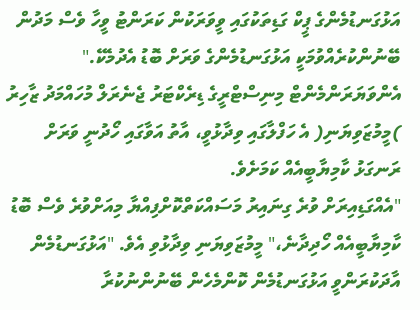އަޅުގަނޑުމެންގެ ޕީކް ގަޑިތަކުގައި ވީވަރަކުން ކަރަންޓު ވީހާ ވެސް މަދުން ބޭނުންކުރެއްވުމަކީ އަޅުގަނޑުމެންގެ ވަރަށް ބޮޑު އެދުމެކޭ."
އެންވަޔަރަންމެންޓް މިނިސްޓްރީގެ ޑިރެކްޓަރު ޖެނެރަލް މުހައްމަދު ޒާހިރު )މީމުޒަވިޔަނި( އެ ހަފްލާގައި ވިދާޅުވީ، އާތު އަވާގައި ހޯދުނީ ވަރަށް ރަނގަޅު ކާމިޔާބީއެއް ކަމަށެވެ.
"އެއްގަޑިއިރަށް ވުރެ ގިނައިރު މަސައްކަތްކޮށްފިއްޔާ މިއަށްވުރެ ވެސް ބޮޑު ކާމިޔާބީއެއް ހޯދިދާނެ،" މީމުޒަވިޔަނި ވިދާޅުވި އެވެ. "އަޅުގަނޑުމެން އާދަކުރަންވީ އަޅުގަނޑުމެން ކޮންމެހެން ބޭނުންނުކުރާ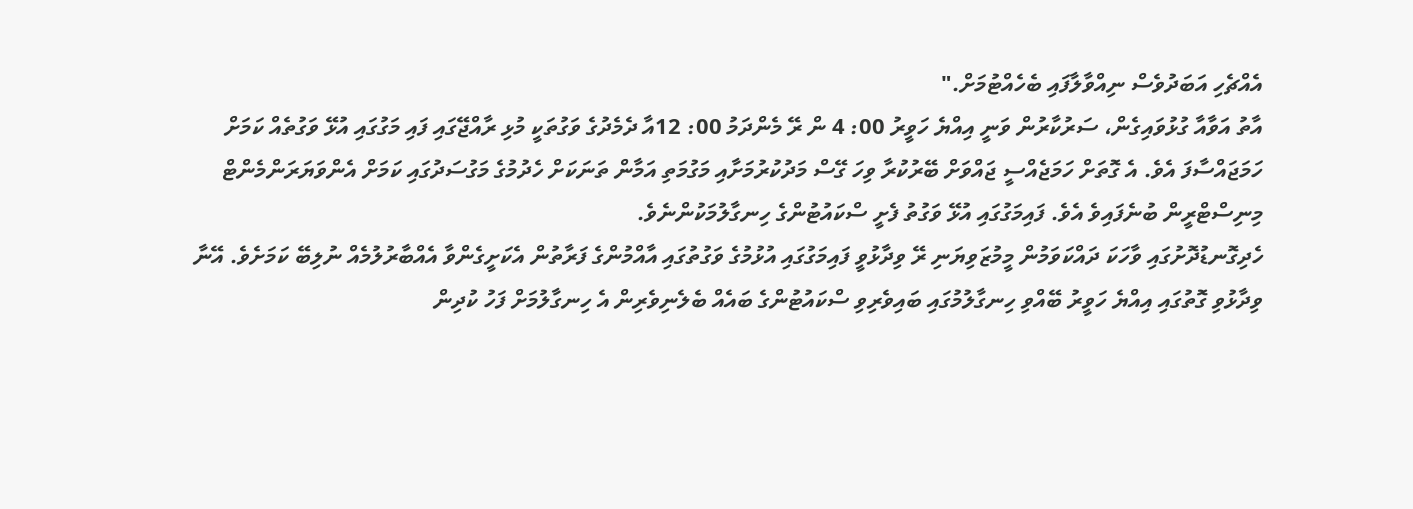އެއްޗެހި އަބަދުވެސް ނިއްވާލާފައި ބެހެއްޓުމަށް."
އާތު އަވާއާ ގުޅުވައިގެން، ސަރުކާރުން ވަނީ އިއްޔެ ހަވީރު 00: 4 ން ރޭ މެންދަމު 00: 12އާ ދެމެދުގެ ވަގުތަކީ މުޅި ރާއްޖޭގައި ފައި މަގުގައި އުޅޭ ވަގުތެއް ކަމަށް ހަމަޖައްސާފަ އެވެ. އެ ގޮތަށް ހަމަޖެއްސީ ޖައްވަށް ބޭރުކުރާ ވިހަ ގޭސް މަދުކުރުމަށާއި މަގުމަތި އަމާން ތަނަކަށް ހެދުމުގެ މަގުސަދުގައި ކަމަށް އެންވަޔަރަންމެންޓް މިނިސްޓްރީން ބުނެފައިވެ އެވެ. ފައިމަގުގައި އުޅޭ ވަގުތު ފެށީ ސްކައުޓުންގެ ހިނގާލުމަކުންނެވެ.
ހެދިގޮނޑުދޮށުގައި ވާހަކަ ދައްކަވަމުން މީމުޒަވިޔަނި ރޭ ވިދާޅުވީ ފައިމަގުގައި އުޅުމުގެ ވަގުތުގައި އާއްމުންގެ ފަރާތުން އެކަށީގެންވާ އެއްބާރުލުމެއް ނުލިބޭ ކަމަށެވެ. އޭނާ ވިދާޅުވި ގޮތުގައި އިއްޔެ ހަވީރު ބޭއްވި ހިނގާލުމުގައި ބައިވެރިވި ސްކައުޓުންގެ ބައެއް ބެލެނިވެރިން އެ ހިނގާލުމަށް ފަހު ކުދިން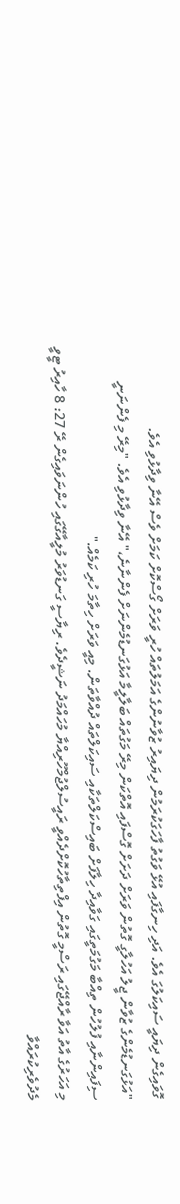ގޮވައިގެން ދިޔައީ ސައިކަލުގަ އެވެ. އަދި ހިނގާފައި އުޅޭ ވަގުތު ފާހަގަކުރަމުން ދިޔައިރު ޒުވާނުންގެ އަމަލުތައް ހުރީ ވަރަށް ގޯސްކޮށް ކަމަށް ވެސް އޭނާ ވިދާޅުވި އެވެ.
"އަޅުގަނޑުމެންގެ ޒުވާން ޖީލު އަހުލާގީ ގޮތުން ވަރަށް ދަށަށް ގޮސްފައި އޮތްކަން މިރޭ މަގުތައް ބަލާލީމާ އަޅުގަނޑުމެންނަށް ފެންނާނެ،" އޭނާ ވިދާޅުވި އެވެ. "މިރޭ މި ފެންނަނީ ސިފައިންނާއި ފުލުހުން ތިއްބާ މަގުމަތީގައި ގަވާއިދާ ހިލާފަށް ބައިސްކަލްތަކާއި ސައިކަލްތައް ދުއްވާތަން. މިއީ ވަރަށް ހިތާމަ ހުރި ކަމެއް."
މި އަހަރުގެ އާތު އަވާ ރާއްޖޭގައި ރަސްމީ ގޮތުން އިފްތިތާހުކޮށްދެއްވީ ރައީސުލްޖުމްހޫރިއްޔާ މުހައްމަދު ނަޝީދެވެ. ރިޔާސީ ގަނޑުވަރު މުލީއާގޭގައި ހުންނަވައިގެން ރޭ 27: 8 ހާއިރު ޓީވީ މެދުވެރިކުރައްވާ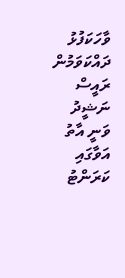ވާހަކަފުޅު ދައްކަވަމުން ރައީސް ނަޝީދު ވަނީ އާތު އަވާގައި ކަރަންޓު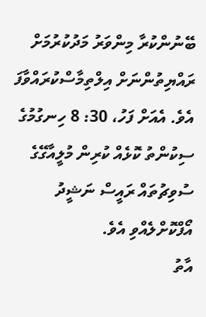ބޭނުންކުރާ މިންވަރު މަދުކުރުމަށް ރައްޔިތުންނަށް އިލްތިމާސްކުރައްވާފަ އެވެ. އެއަށް ފަހު، 30: 8 ހިނގުމުގެ ސިކުންތު ކޮޅެއް ކުރިން މުލީއާގޭގެ ސުވިޗުތައް ރައީސް ނަޝީދު އޯފްކޮށްލެއްވި އެވެ.
އާތު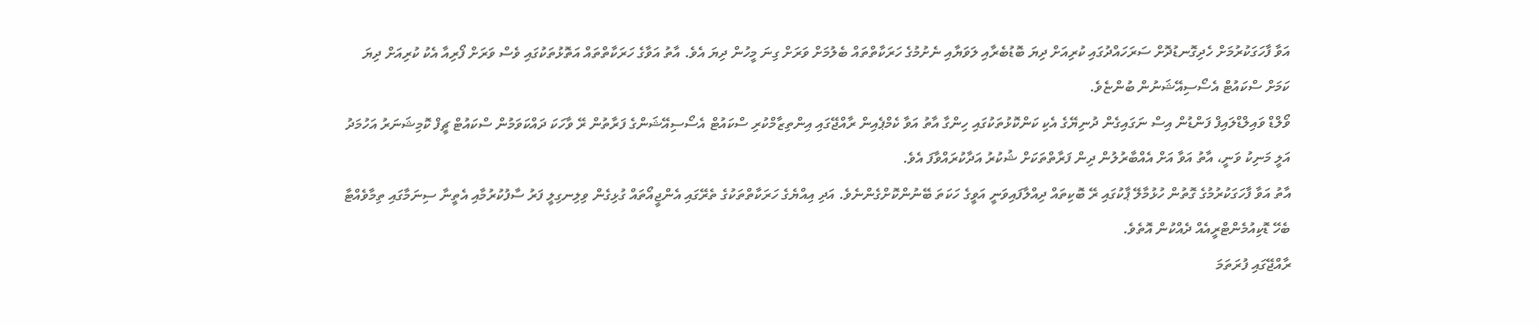އަވާ ފާހަގަކުރުމަށް ހެދިގޮނޑުދޮށް ސަރަހައްދުގައި ކުރިއަށް ދިޔަ ބޮޑުބެރާއި ލަވަޔާއި ނެށުމުގެ ހަރަކާތްތައް ބެލުމަށް ވަރަށް ގިނަ މީހުން ދިޔަ އެވެ. އާތު އަވާގެ ހަރަކާތްތައް އަތޮޅުތަކުގައި ވެސް ވަރަށް ފޯރިއާ އެކު ކުރިއަށް ދިޔަ ކަމަށް ސްކައުޓް އެސޯސިއޭޝަނުން ބުންޏެވެ.
ވޯލްޑް ވައިލްޑްލައިފް ފަންޑުން އިސް ނަގައިގެން ދުނިޔޭގެ އެކި ކަންކޮޅުތަކުގައި ހިންގާ އާތު އަވާ ކެމްޕެއިން ރާއްޖޭގައި އިންތިޒާމްކުރި ސްކައުޓް އެސޯސިއޭޝަންގެ ފަރާތުން ރޭ ވާހަކަ ދައްކަވަމުން ސްކައުޓް ޗީފް ކޮމިޝަނަރު އަހުމަދު އަލީ މަނިކު ވަނީ، އާތު އަވާ އަށް އެއްބާރުލުން ދިން ފަރާތްތަކަށް ޝުކުރު އަދާކުރައްވާފަ އެވެ.
އާތު އަވާ ފާހަގަކުރުމުގެ ގޮތުން ހުޅުމާލޭ ޕާކުގައި ރޭ ބޮކިތައް ދިއްލާފައިވަނީ އަވީގެ ހަކަތަ ބޭނުންކޮށްގެންނެވެ. އަދި އިއްޔެގެ ހަރަކާތްތަކުގެ ތެރޭގައި އެންޖީއޯތައް ގުޅިގެން ވިލިނގިލީ ފަރު ސާފުކުރުމާއި އެތީނާ ސިނަމާގައި ތިމާވެއްޓާ ބެހޭ ޑޮކިއުމެންޓްރީއެއް ދެއްކުން އޮތެވެ.
ރާއްޖޭގައި ފުރަތަމަ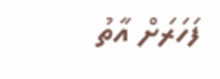ފަހަރަށް އާތު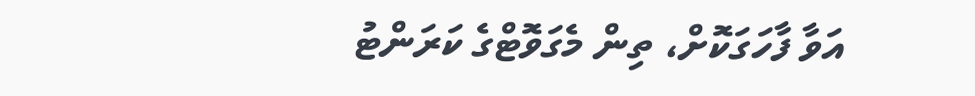އަވާ ފާހަގަކޮށް، ތިން މެގަވޮޓްގެ ކަރަންޓު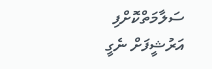ސަލާމަތްކޮށްފި
އަރުޝީފަށް ނެގީ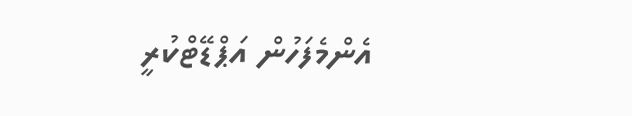އެންމެފަހުން އަޕްޑޭޓްކުރީ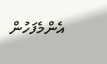އެންމެފަހުން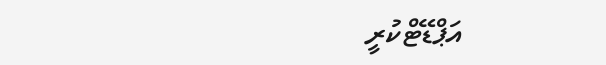އަޕްޑޭޓްކުރީ